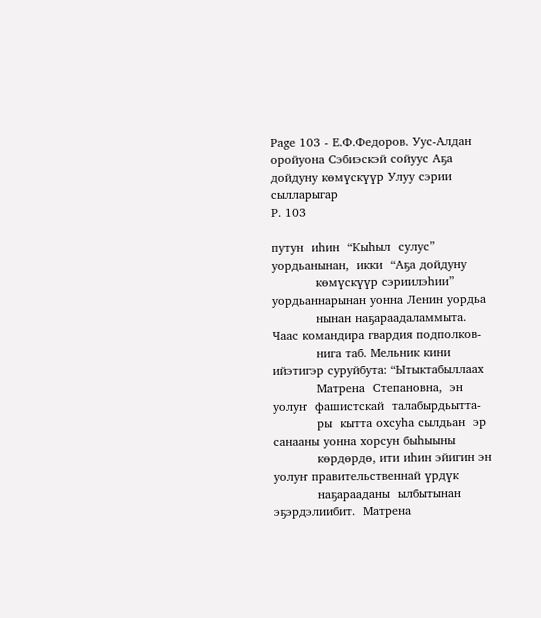Page 103 - Е.Ф.Федоров. Уус-Алдан оройуона Сэбиэскэй сойуус Аҕа дойдуну көмүскүүр Улуу сэрии сылларыгар
P. 103

путун  иһин  “Кыһыл  сулус” уордьанынан,  икки  “Аҕа дойдуну
           көмүскүүр сэриилэһии” уордьаннарынан уонна Ленин уордьа
           нынан наҕараадаламмыта. Чаас командира гвардия подполков-
           нига таб. Мельник кини ийэтигэр суруйбута: “Ытыктабыллаах
           Матрена  Степановна,  эн  уолуҥ  фашистскай  талабырдьытта-
           ры  кытта охсуһа сылдьан  эр санааны уонна хорсун быһыыны
           көрдөрдө, ити иһин эйигин эн уолуҥ правительственнай үрдүк
           наҕарааданы  ылбытынан эҕэрдэлиибит.  Матрена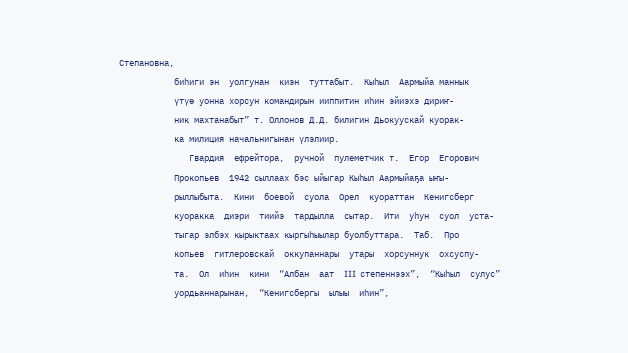Степановна,
           биһиги эн  уолгунан  киэн  туттабыт.  Кыһыл  Аармыйа маннык
           үтүө уонна хорсун командирын ииппитин иһин эйиэхэ дириҥ-
           ник махтанабыт” т. Оллонов Д.Д. билигин Дьокуускай куорак-
           ка милиция начальнигынан үлэлиир.
              Гвардия  ефрейтора,  ручной  пулеметчик т.  Егор  Егорович
           Прокопьев  1942 сыллаах бэс ыйыгар Кыһыл Аармыйаҕа ыҥы-
           рыллыбыта.  Кини  боевой  суола  Орел  куораттан  Кенигсберг
           куоракка  диэри  тиийэ  тардылла  сытар.  Ити  уһун  суол  уста-
           тыгар элбэх кырыктаах кыргыһыылар буолбуттара.  Таб.  Про
           копьев  гитлеровскай  оккупаннары  утары  хорсуннук  охсуспу-
           та.  Ол  иһин  кини  “Албан  аат  III  степеннээх”,  “Кыһыл  сулус”
           уордьаннарынан,  “Кенигсбергы  ылыы  иһин”,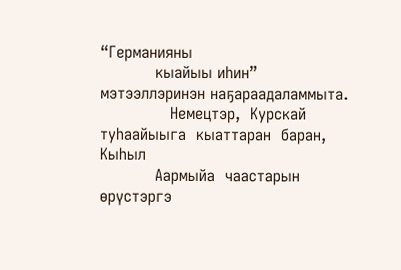“Германияны
           кыайыы иһин” мэтээллэринэн наҕараадаламмыта.
              Немецтэр,  Курскай  туһаайыыга  кыаттаран  баран,  Кыһыл
           Аармыйа  чаастарын  өрүстэргэ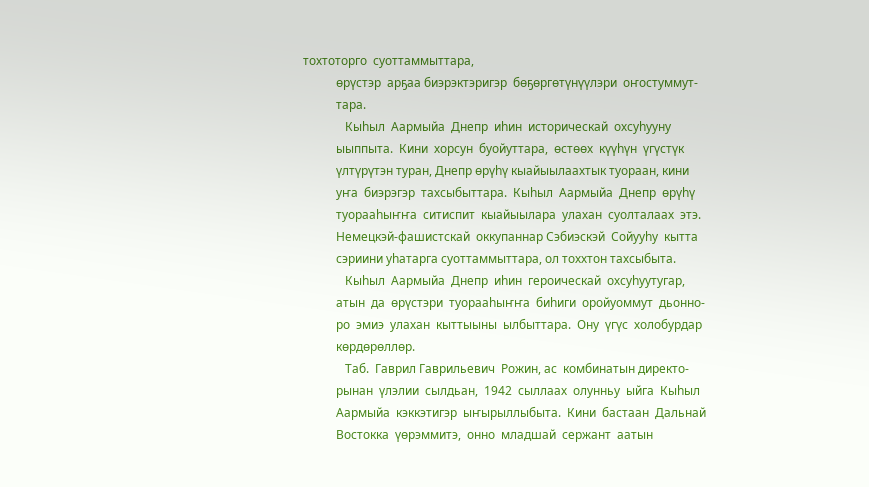тохтоторго  суоттаммыттара,
           өрүстэр  арҕаа биэрэктэригэр  бөҕөргөтүнүүлэри  оҥостуммут-
           тара.
              Кыһыл  Аармыйа  Днепр  иһин  историческай  охсуһууну
           ыыппыта.  Кини  хорсун  буойуттара,  өстөөх  күүһүн  үгүстүк
           үлтүрүтэн туран, Днепр өрүһү кыайыылаахтык туораан, кини
           уҥа  биэрэгэр  тахсыбыттара.  Кыһыл  Аармыйа  Днепр  өрүһү
           туорааһыҥҥа  ситиспит  кыайыылара  улахан  суолталаах  этэ.
           Немецкэй-фашистскай  оккупаннар Сэбиэскэй  Сойууһу  кытта
           сэриини уһатарга суоттаммыттара, ол тоххтон тахсыбыта.
              Кыһыл  Аармыйа  Днепр  иһин  героическай  охсуһуутугар,
           атын  да  өрүстэри  туорааһыҥҥа  биһиги  оройуоммут  дьонно-
           ро  эмиэ  улахан  кыттыыны  ылбыттара.  Ону  үгүс  холобурдар
           көрдөрөллөр.
              Таб.  Гаврил Гаврильевич  Рожин, ас  комбинатын директо-
           рынан  үлэлии  сылдьан,  1942  сыллаах  олунньу  ыйга  Кыһыл
           Аармыйа  кэккэтигэр  ыҥырыллыбыта.  Кини  бастаан  Дальнай
           Востокка  үөрэммитэ,  онно  младшай  сержант  аатын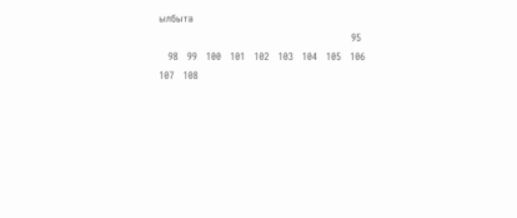ылбыта
                                                                95
   98   99   100   101   102   103   104   105   106   107   108